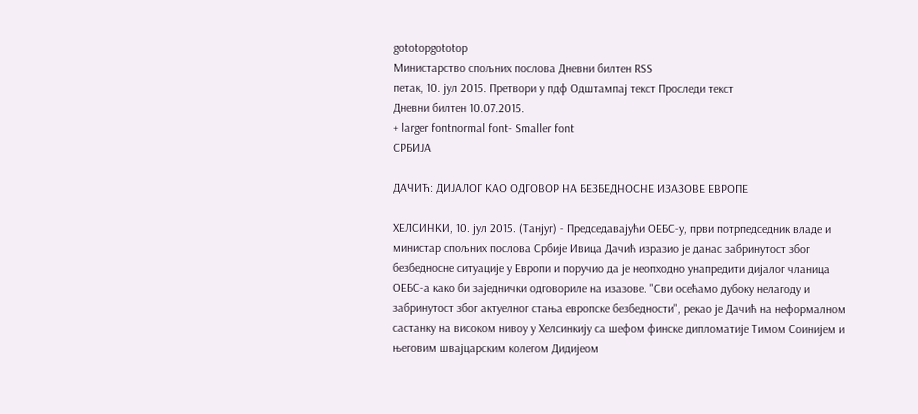gototopgototop
Министарство спољних послова Дневни билтен RSS
петак, 10. јул 2015. Претвори у пдф Одштампај текст Проследи текст
Дневни билтен 10.07.2015.
+ larger fontnormal font- Smaller font
СРБИЈА

ДАЧИЋ: ДИЈАЛОГ КАО ОДГОВОР НА БЕЗБЕДНОСНЕ ИЗАЗОВЕ ЕВРОПЕ

ХЕЛСИНКИ, 10. јул 2015. (Танјуг) - Председавајући ОЕБС-у, први потрпедседник владе и министар спољних послова Србије Ивица Дачић изразио је данас забринутост због безбедносне ситуације у Европи и поручио да је неопходно унапредити дијалог чланица ОЕБС-а како би заједнички одговориле на изазове. "Сви осећамо дубоку нелагоду и забринутост због актуелног стања европске безбедности", рекао је Дачић на неформалном састанку на високом нивоу у Хелсинкију са шефом финске дипломатије Тимом Соинијем и његовим швајцарским колегом Дидијеом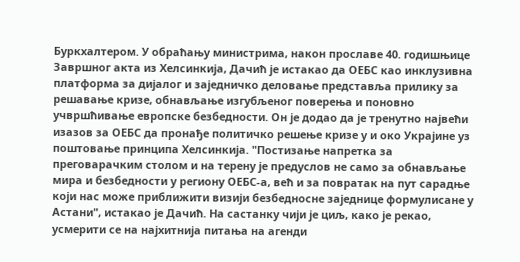Буркхалтером. У обраћању министрима, након прославе 40. годишњице Завршног акта из Хелсинкија, Дачић је истакао да ОЕБС као инклузивна платформа за дијалог и заједничко деловање представља прилику за решавање кризе, обнављање изгубљеног поверења и поновно учвршћивање европске безбедности. Он је додао да је тренутно највећи изазов за ОЕБС да пронађе политичко решење кризе у и око Украјине уз поштовање принципа Хелсинкија. "Постизање напретка за преговарачким столом и на терену је предуслов не само за обнављање мира и безбедности у региону ОЕБС-а, већ и за повратак на пут сарадње који нас може приближити визији безбедносне заједнице формулисане у Астани", истакао је Дачић. На састанку чији је циљ, како је рекао, усмерити се на најхитнија питања на агенди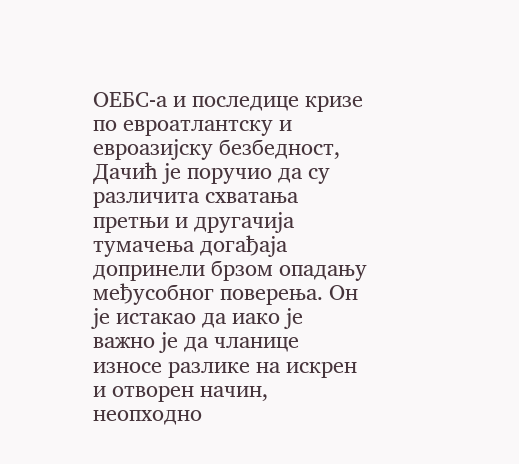ОЕБС-а и последице кризе по евроатлантску и евроазијску безбедност, Дачић је поручио да су различита схватања претњи и другачија тумачења догађаја допринели брзом опадању међусобног поверења. Он је истакао да иако је важно је да чланице износе разлике на искрен и отворен начин, неопходно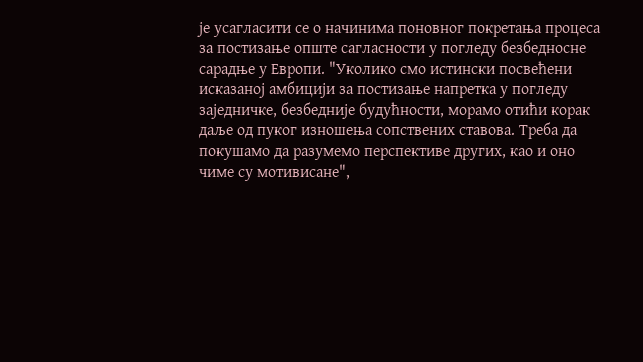је усагласити се о начинима поновног покретања процеса за постизање опште сагласности у погледу безбедносне сарадње у Европи. "Уколико смо истински посвећени исказаној амбицији за постизање напретка у погледу заједничке, безбедније будућности, морамо отићи корак даље од пуког изношења сопствених ставова. Треба да покушамо да разумемо перспективе других, као и оно чиме су мотивисане",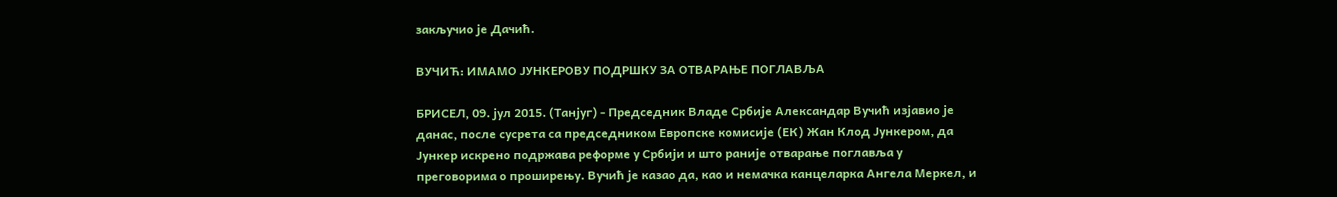закључио је Дачић.

ВУЧИЋ: ИМАМО ЈУНКЕРОВУ ПОДРШКУ ЗА ОТВАРАЊЕ ПОГЛАВЉА

БРИСЕЛ, 09. јул 2015. (Танјуг) - Председник Владе Србије Александар Вучић изјавио је данас, после сусрета са председником Европске комисије (ЕК) Жан Клод Јункером, да Јункер искрено подржава реформе у Србији и што раније отварање поглавља у преговорима о проширењу. Вучић је казао да, као и немачка канцеларка Ангела Меркел, и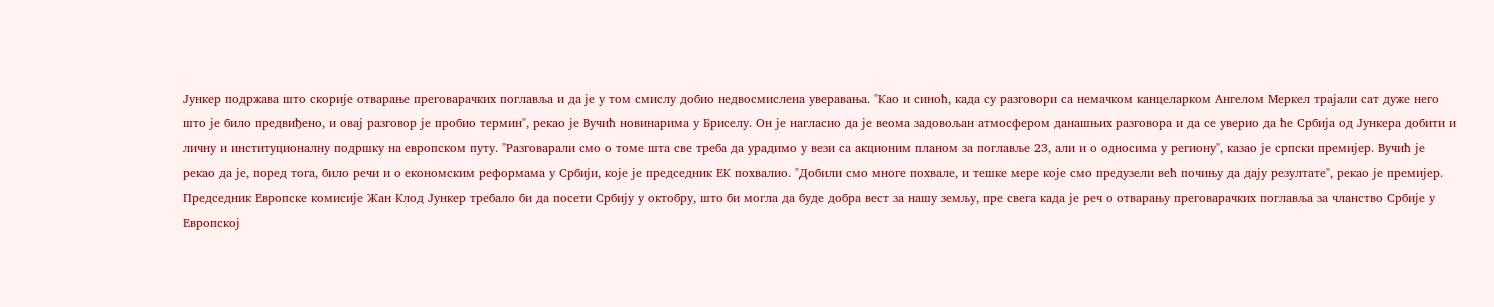Јункер подржава што скорије отварање преговарачких поглавља и да је у том смислу добио недвосмислена уверавања. "Као и синоћ, када су разговори са немачком канцеларком Ангелом Меркел трајали сат дуже него што је било предвиђено, и овај разговор је пробио термин", рекао је Вучић новинарима у Бриселу. Он је нагласио да је веома задовољан атмосфером данашњих разговора и да се уверио да ће Србија од Јункера добити и личну и институционалну подршку на европском путу. "Разговарали смо о томе шта све треба да урадимо у вези са акционим планом за поглавље 23, али и о односима у региону", казао је српски премијер. Вучић је рекао да је, поред тога, било речи и о економским реформама у Србији, које је председник ЕК похвалио. "Добили смо многе похвале, и тешке мере које смо предузели већ почињу да дају резултате", рекао је премијер.
Председник Европске комисије Жан Клод Јункер требало би да посети Србију у октобру, што би могла да буде добра вест за нашу земљу, пре свега када је реч о отварању преговарачких поглавља за чланство Србије у Европској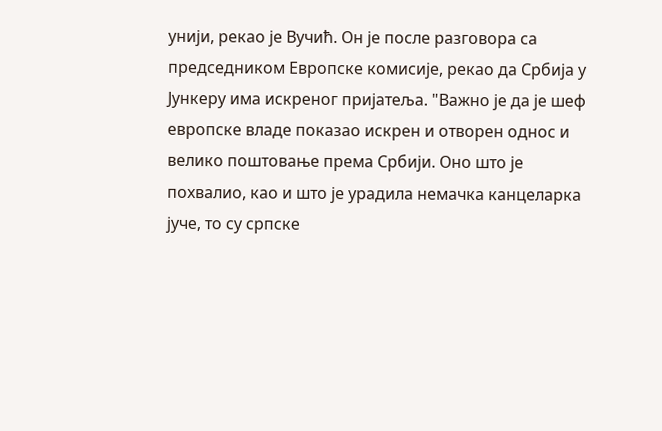унији, рекао је Вучић. Он је после разговора са председником Европске комисије, рекао да Србија у Јункеру има искреног пријатеља. "Важно је да је шеф европске владе показао искрен и отворен однос и велико поштовање према Србији. Оно што је похвалио, као и што је урадила немачка канцеларка јуче, то су српске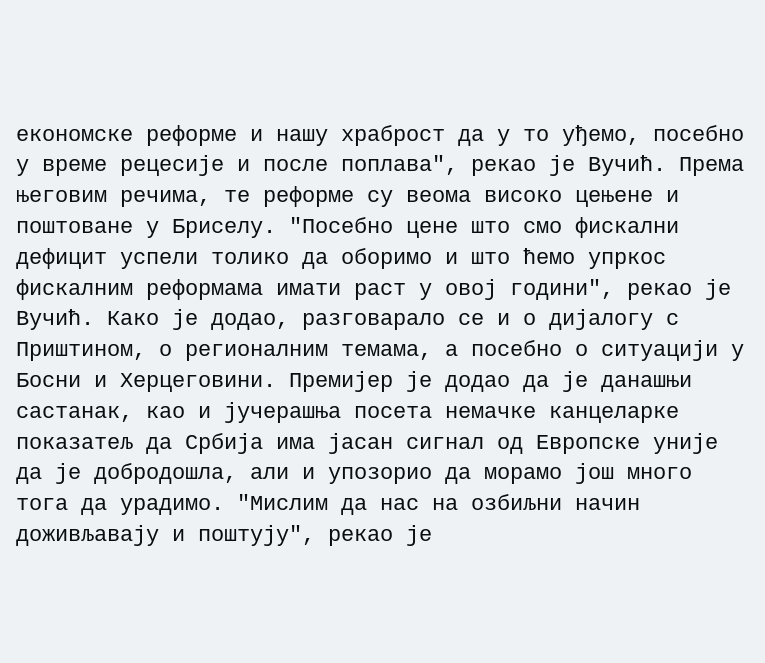економске реформе и нашу храброст да у то уђемо, посебно у време рецесије и после поплава", рекао је Вучић. Према његовим речима, те реформе су веома високо цењене и поштоване у Бриселу. "Посебно цене што смо фискални дефицит успели толико да оборимо и што ћемо упркос фискалним реформама имати раст у овој години", рекао је Вучић. Како је додао, разговарало се и о дијалогу с Приштином, о регионалним темама, а посебно о ситуацији у Босни и Херцеговини. Премијер је додао да је данашњи састанак, као и јучерашња посета немачке канцеларке показатељ да Србија има јасан сигнал од Европске уније да је добродошла, али и упозорио да морамо још много тога да урадимо. "Мислим да нас на озбиљни начин доживљавају и поштују", рекао је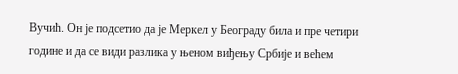Вучић. Он је подсетио да је Меркел у Београду била и пре четири године и да се види разлика у њеном виђењу Србије и већем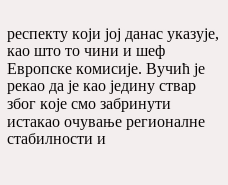респекту који јој данас указује, као што то чини и шеф Европске комисије. Вучић је рекао да је као једину ствар због које смо забринути истакао очување регионалне стабилности и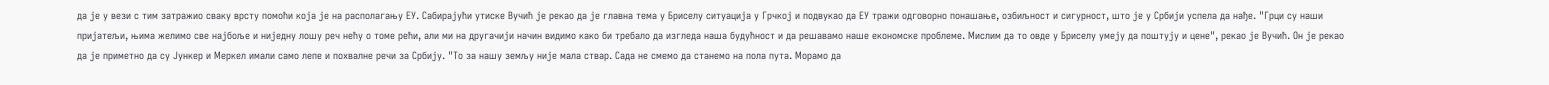да је у вези с тим затражио сваку врсту помоћи која је на располагању ЕУ. Сабирајући утиске Вучић је рекао да је главна тема у Бриселу ситуација у Грчкој и подвукао да ЕУ тражи одговорно понашање, озбиљност и сигурност, што је у Србији успела да нађе. "Грци су наши пријатељи, њима желимо све најбоље и ниједну лошу реч нећу о томе рећи, али ми на другачији начин видимо како би требало да изгледа наша будућност и да решавамо наше економске проблеме. Мислим да то овде у Бриселу умеју да поштују и цене", рекао је Вучић. Он је рекао да је приметно да су Јункер и Меркел имали само лепе и похвалне речи за Србију. "То за нашу земљу није мала ствар. Сада не смемо да станемо на пола пута. Морамо да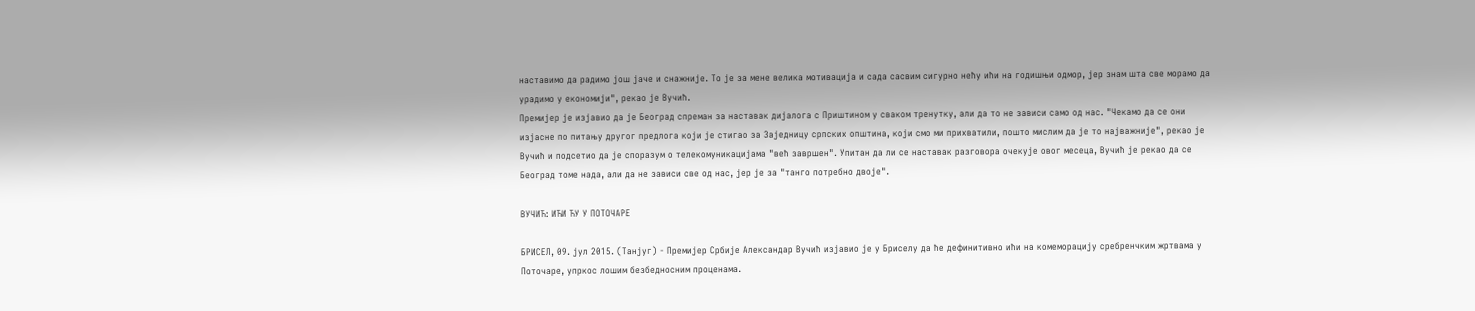наставимо да радимо још јаче и снажније. То је за мене велика мотивација и сада сасвим сигурно нећу ићи на годишњи одмор, јер знам шта све морамо да урадимо у економији", рекао је Вучић.
Премијер је изјавио да је Београд спреман за наставак дијалога с Приштином у сваком тренутку, али да то не зависи само од нас. "Чекамо да се они изјасне по питању другог предлога који је стигао за Заједницу српских општина, који смо ми прихватили, пошто мислим да је то најважније", рекао је Вучић и подсетио да је споразум о телекомуникацијама "већ завршен". Упитан да ли се наставак разговора очекује овог месеца, Вучић је рекао да се Београд томе нада, али да не зависи све од нас, јер је за "танго потребно двоје".

ВУЧИЋ: ИЋИ ЋУ У ПОТОЧАРЕ

БРИСЕЛ, 09. јул 2015. (Танјуг) - Премијер Србије Александар Вучић изјавио је у Бриселу да ће дефинитивно ићи на комеморацију сребренчким жртвама у Поточаре, упркос лошим безбедносним проценама.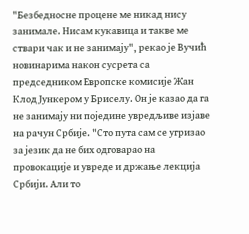"Безбедносне процене ме никад нису занимале. Нисам кукавица и такве ме ствари чак и не занимају", рекао је Вучић новинарима након сусрета са председником Европске комисије Жан Клод Јункером у Бриселу. Он је казао да га не занимају ни поједине увредљиве изјаве на рачун Србије. "Сто пута сам се угризао за језик да не бих одговарао на провокације и увреде и држање лекција Србији. Али то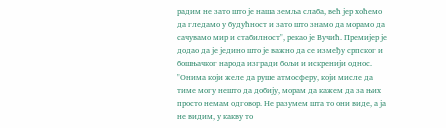радим не зато што је наша земља слаба, већ јер хоћемо да гледамо у будућност и зато што знамо да морамо да сачувамо мир и стабилност", рекао је Вучић. Премијер је додао да је једино што је важно да се између српског и бошњачког народа изгради бољи и искренији однос. "Онима који желе да руше атмосферу, који мисле да тиме могу нешто да добију, морам да кажем да за њих просто немам одговор. Не разумем шта то они виде, а ја не видим, у какву то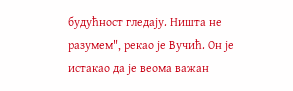будућност гледају. Ништа не разумем", рекао је Вучић. Он је истакао да је веома важан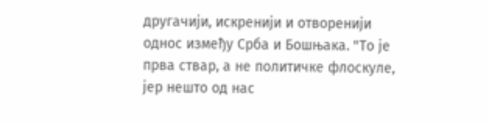другачији, искренији и отворенији однос између Срба и Бошњака. "То је прва ствар, а не политичке флоскуле, јер нешто од нас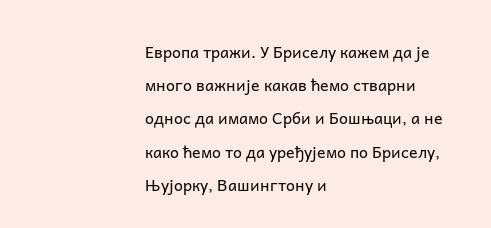Европа тражи. У Бриселу кажем да је много важније какав ћемо стварни однос да имамо Срби и Бошњаци, а не како ћемо то да уређујемо по Бриселу, Њујорку, Вашингтону и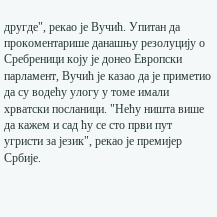другде", рекао је Вучић. Упитан да прокоментарише данашњу резолуцију о Сребреници коју је донео Европски парламент, Вучић је казао да је приметио да су водећу улогу у томе имали хрватски посланици. "Нећу ништа више да кажем и сад ћу се сто први пут угристи за језик", рекао је премијер Србије.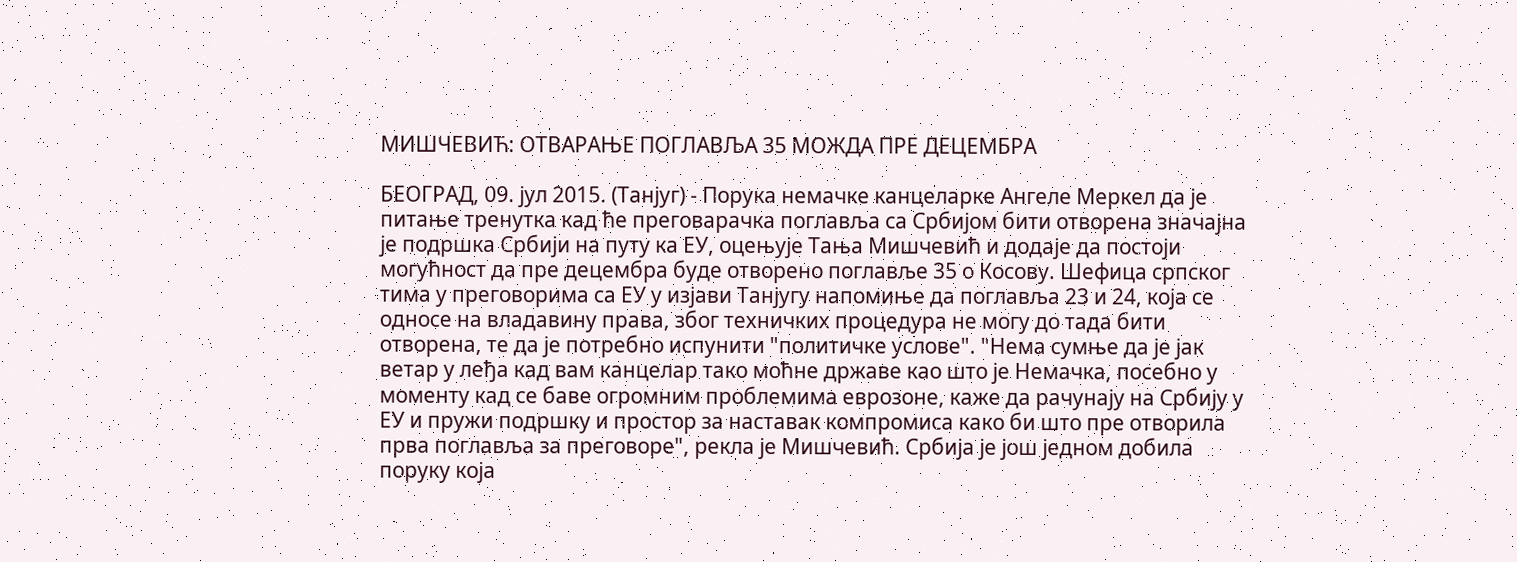МИШЧЕВИЋ: ОТВАРАЊЕ ПОГЛАВЉА 35 МОЖДА ПРЕ ДЕЦЕМБРА

БЕОГРАД, 09. јул 2015. (Танјуг) - Порука немачке канцеларке Ангеле Меркел да је питање тренутка кад ће преговарачка поглавља са Србијом бити отворена значајна је подршка Србији на путу ка ЕУ, оцењује Тања Мишчевић и додаје да постоји могућност да пре децембра буде отворено поглавље 35 о Косову. Шефица српског тима у преговорима са ЕУ у изјави Танјугу напомиње да поглавља 23 и 24, која се односе на владавину права, због техничких процедура не могу до тада бити отворена, те да је потребно испунити "политичке услове". "Нема сумње да је јак ветар у леђа кад вам канцелар тако моћне државе као што је Немачка, посебно у моменту кад се баве огромним проблемима еврозоне, каже да рачунају на Србију у ЕУ и пружи подршку и простор за наставак компромиса како би што пре отворила прва поглавља за преговоре", рекла је Мишчевић. Србија је још једном добила поруку која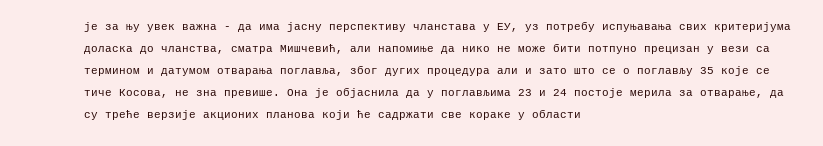је за њу увек важна - да има јасну перспективу чланстава у ЕУ, уз потребу испуњавања свих критеријума доласка до чланства, сматра Мишчевић, али напомиње да нико не може бити потпуно прецизан у вези са термином и датумом отварања поглавља, због дугих процедура али и зато што се о поглављу 35 које се тиче Косова, не зна превише. Она је објаснила да у поглављима 23 и 24 постоје мерила за отварање, да су треће верзије акционих планова који ће садржати све кораке у области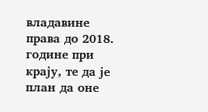владавине права до 2018. године при крају, те да је план да оне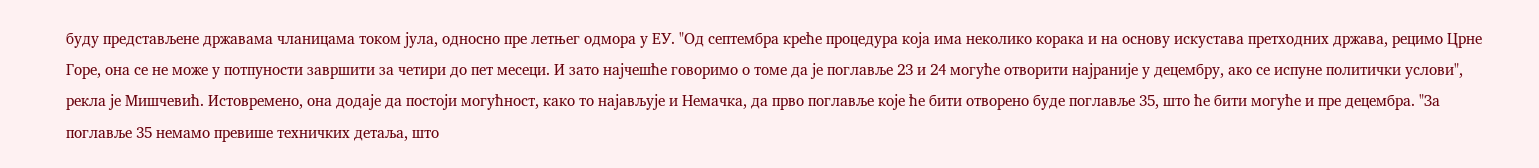буду представљене државама чланицама током јула, односно пре летњег одмора у ЕУ. "Од септембра креће процедура која има неколико корака и на основу искустава претходних држава, рецимо Црне Горе, она се не може у потпуности завршити за четири до пет месеци. И зато најчешће говоримо о томе да је поглавље 23 и 24 могуће отворити најраније у децембру, ако се испуне политички услови", рекла је Мишчевић. Истовремено, она додаје да постоји могућност, како то најављује и Немачка, да прво поглавље које ће бити отворено буде поглавље 35, што ће бити могуће и пре децембра. "За поглавље 35 немамо превише техничких детаља, што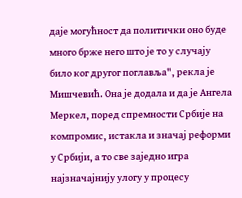даје могућност да политички оно буде много брже него што је то у случају било ког другог поглавља", рекла је Мишчевић. Она је додала и да је Ангела Меркел, поред спремности Србије на компромис, истакла и значај реформи у Србији, а то све заједно игра најзначајнију улогу у процесу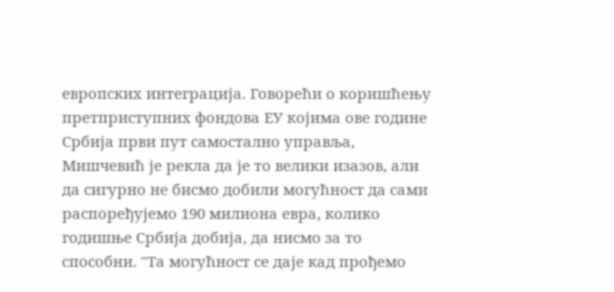европских интеграција. Говорећи о коришћењу претприступних фондова ЕУ којима ове године Србија први пут самостално управља, Мишчевић је рекла да је то велики изазов, али да сигурно не бисмо добили могућност да сами распоређујемо 190 милиона евра, колико годишње Србија добија, да нисмо за то способни. "Та могућност се даје кад прођемо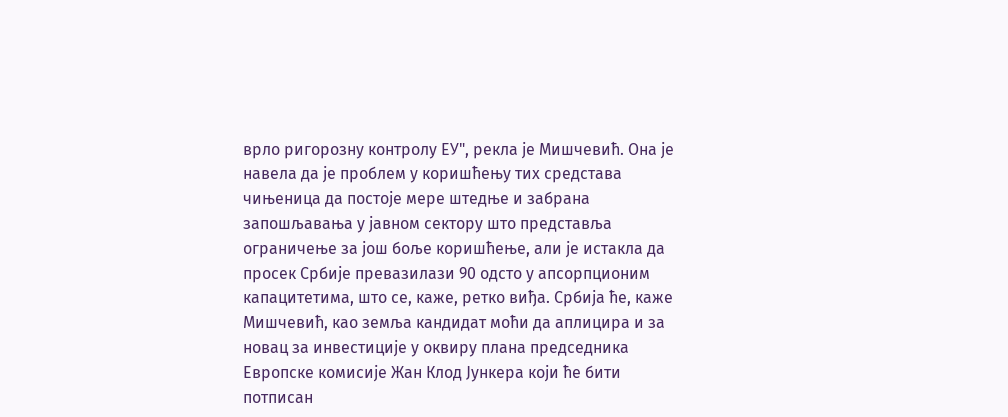врло ригорозну контролу ЕУ", рекла је Мишчевић. Она је навела да је проблем у коришћењу тих средстава чињеница да постоје мере штедње и забрана запошљавања у јавном сектору што представља ограничење за још боље коришћење, али је истакла да просек Србије превазилази 90 одсто у апсорпционим капацитетима, што се, каже, ретко виђа. Србија ће, каже Мишчевић, као земља кандидат моћи да аплицира и за новац за инвестиције у оквиру плана председника Европске комисије Жан Клод Јункера који ће бити потписан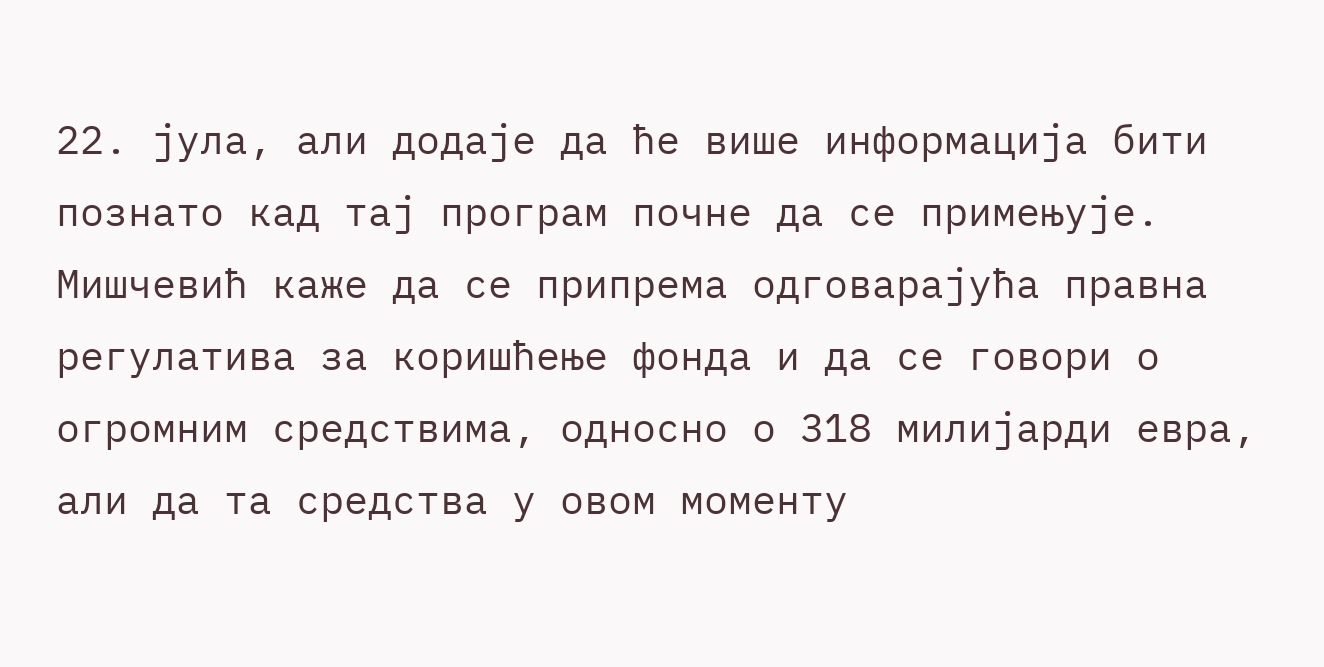22. јула, али додаје да ће више информација бити познато кад тај програм почне да се примењује. Мишчевић каже да се припрема одговарајућа правна регулатива за коришћење фонда и да се говори о огромним средствима, односно о 318 милијарди евра, али да та средства у овом моменту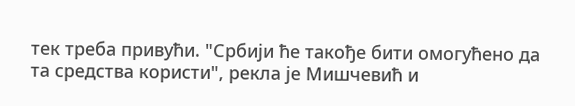тек треба привући. "Србији ће такође бити омогућено да та средства користи", рекла је Мишчевић и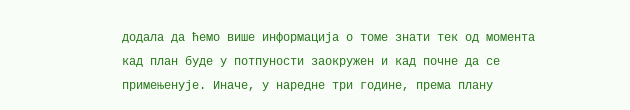додала да ћемо више информација о томе знати тек од момента кад план буде у потпуности заокружен и кад почне да се примењенује. Иначе, у наредне три године, према плану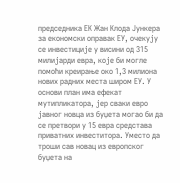председника ЕК Жан Клода Јункера за економски оправак ЕУ, очекују се инвестиције у висини од 315 милијарди евра, које би могле помоћи креирање око 1,3 милиона нових радних места широм ЕУ. У основи план има ефекат мутипликатора, јер сваки евро јавног новца из буџета могао би да се претвори у 15 евра средстава приватних инвеститора. Уместо да троши сав новац из европског буџета на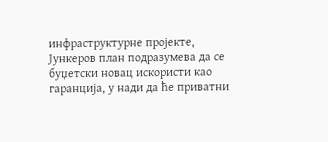инфраструктурне пројекте, Јункеров план подразумева да се буџетски новац искористи као гаранција, у нади да ће приватни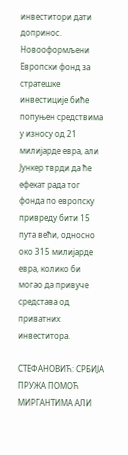инвеститори дати допринос. Новооформљени Европски фонд за стратешке инвестиције биће попуњен средствима у износу од 21 милијарде евра, али Јункер тврди да ће ефекат рада тог фонда по европску привреду бити 15 пута већи, односно око 315 милијарде евра, колико би могао да привуче средстава од приватних инвеститора.

СТЕФАНОВИЋ: СРБИЈА ПРУЖА ПОМОЋ МИРГАНТИМА АЛИ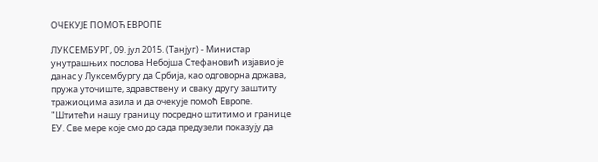ОЧЕКУЈЕ ПОМОЋ ЕВРОПЕ

ЛУКСЕМБУРГ, 09. јул 2015. (Танјуг) - Министар унутрашњих послова Небојша Стефановић изјавио је данас у Луксембургу да Србија, као одговорна држава, пружа уточиште, здравствену и сваку другу заштиту тражиоцима азила и да очекује помоћ Европе. "Штитећи нашу границу посредно штитимо и границе ЕУ. Све мере које смо до сада предузели показују да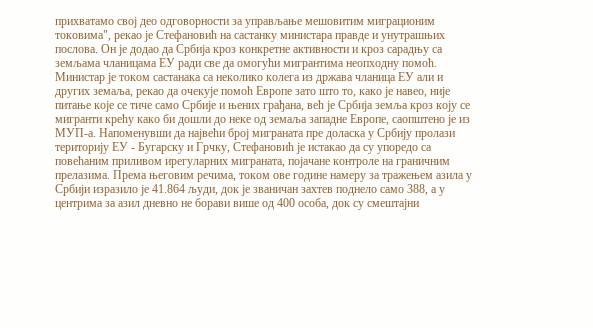прихватамо свој део одговорности за управљање мешовитим миграционим токовима", рекао је Стефановић на састанку министара правде и унутрашњих послова. Он је додао да Србија кроз конкретне активности и кроз сарадњу са земљама чланицама ЕУ ради све да омогући мигрантима неопходну помоћ. Министар је током састанака са неколико колега из држава чланица ЕУ али и других земаља, рекао да очекује помоћ Европе зато што то, како је навео, није питање које се тиче само Србије и њених грађана, већ је Србија земља кроз коју се мигранти крећу како би дошли до неке од земаља западне Европе, саопштено је из МУП-а. Напоменувши да највећи број миграната пре доласка у Србију пролази територију ЕУ - Бугарску и Грчку, Стефановић је истакао да су упоредо са повећаним приливом ирегуларних миграната, појачане контроле на граничним прелазима. Према његовим речима, током ове године намеру за тражењем азила у Србији изразило је 41.864 људи, док је званичан захтев поднело само 388, а у центрима за азил дневно не борави више од 400 особа, док су смештајни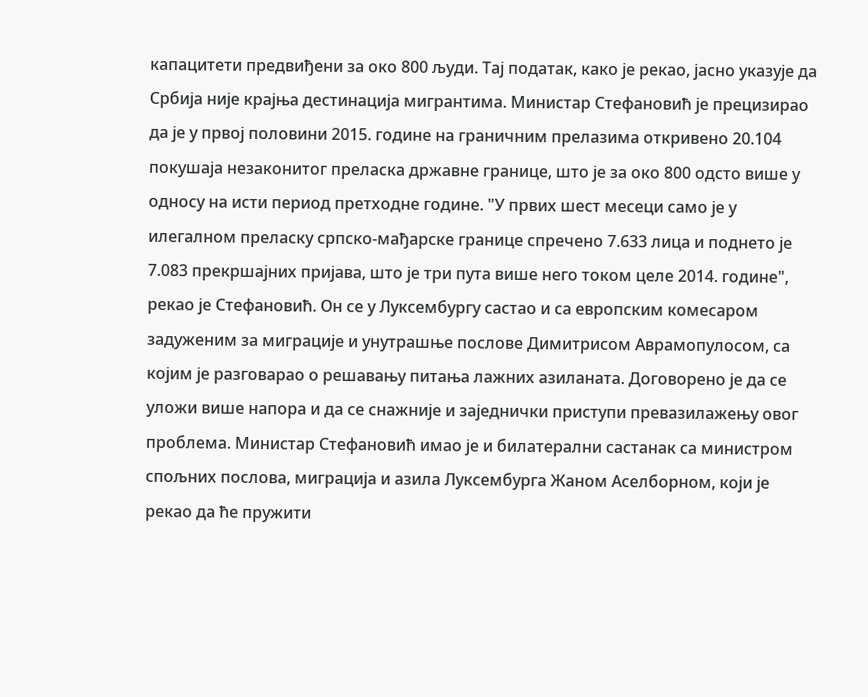капацитети предвиђени за око 800 људи. Тај податак, како је рекао, јасно указује да Србија није крајња дестинација мигрантима. Министар Стефановић је прецизирао да је у првој половини 2015. године на граничним прелазима откривено 20.104 покушаја незаконитог преласка државне границе, што је за око 800 одсто више у односу на исти период претходне године. "У првих шест месеци само је у илегалном преласку српско-мађарске границе спречено 7.633 лица и поднето је 7.083 прекршајних пријава, што је три пута више него током целе 2014. године", рекао је Стефановић. Он се у Луксембургу састао и са европским комесаром задуженим за миграције и унутрашње послове Димитрисом Аврамопулосом, са којим је разговарао о решавању питања лажних азиланата. Договорено је да се уложи више напора и да се снажније и заједнички приступи превазилажењу овог проблема. Министар Стефановић имао је и билатерални састанак са министром спољних послова, миграција и азила Луксембурга Жаном Аселборном, који је рекао да ће пружити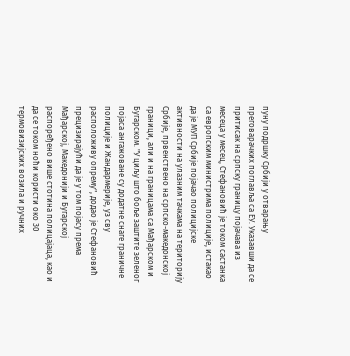пуну подршку Србији у отварању преговарачких поглавља са ЕУ. Указавши да се притисак на српску границу појачава из месеца у месец, Стефановић је током састанка са европским министрима полиције, истакао да је МУП Србије појачао полицијске активности на улазним тачкама на територију Србије, првенствено на српско-македонској граници, али и на границама са Мађарском и Бугарском. "У циљу што боље заштите зеленог појаса ангажоване су додатне снаге граничне полиције и Жандармерије, уз сву расположиву опрему", додао је Стефановић прецизирајући да је у том појасу према Мађарској, Македонији и Бугарској распоређено више стотина полицајаца, као и да се током ноћи користи око 30 термовизијских возила и ручних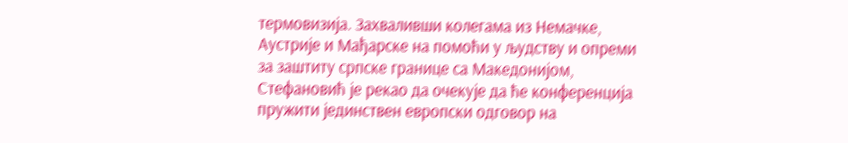термовизија. Захваливши колегама из Немачке, Аустрије и Мађарске на помоћи у људству и опреми за заштиту српске границе са Македонијом, Стефановић је рекао да очекује да ће конференција пружити јединствен европски одговор на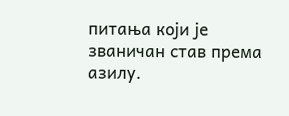питања који је званичан став према азилу.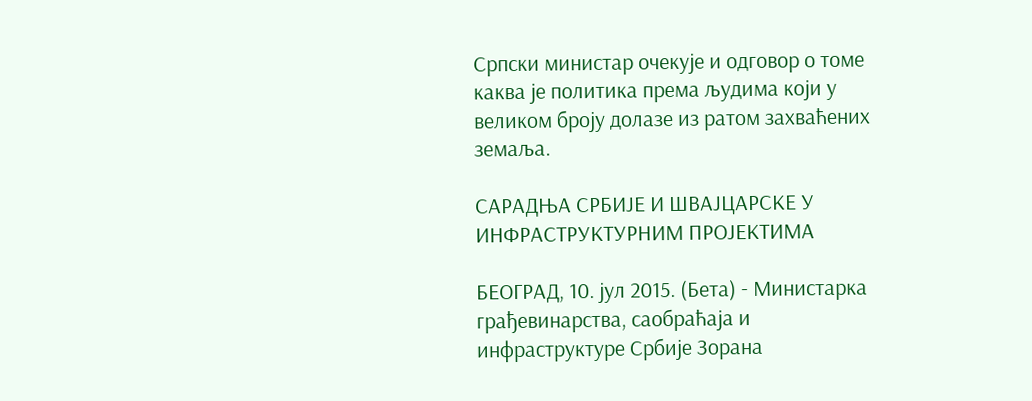Српски министар очекује и одговор о томе каква је политика према људима који у великом броју долазе из ратом захваћених земаља.

САРАДЊА СРБИЈЕ И ШВАЈЦАРСКЕ У ИНФРАСТРУКТУРНИМ ПРОЈЕКТИМА

БЕОГРАД, 10. јул 2015. (Бета) - Министарка грађевинарства, саобраћаја и инфраструктуре Србије Зорана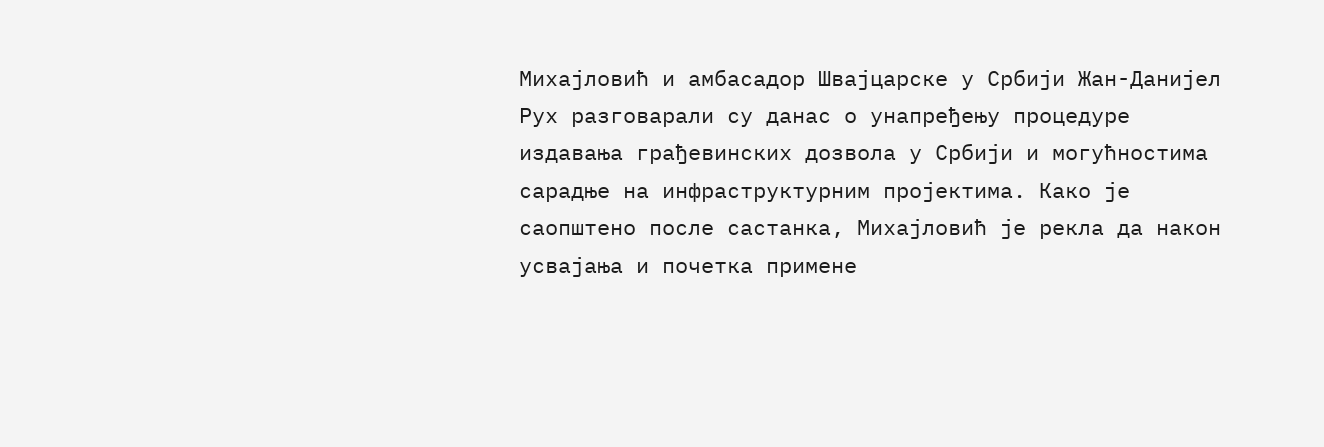Михајловић и амбасадор Швајцарске у Србији Жан-Данијел Рух разговарали су данас о унапређењу процедуре издавања грађевинских дозвола у Србији и могућностима сарадње на инфраструктурним пројектима. Како је саопштено после састанка, Михајловић је рекла да након усвајања и почетка примене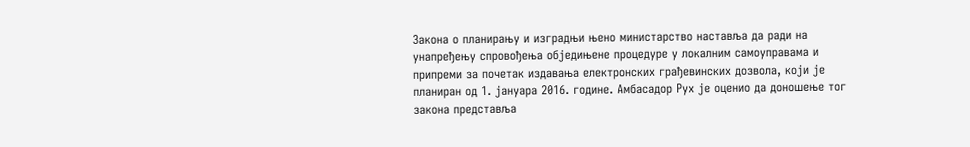Закона о планирању и изградњи њено министарство наставља да ради на унапређењу спровођења обједињене процедуре у локалним самоуправама и припреми за почетак издавања електронских грађевинских дозвола, који је планиран од 1. јануара 2016. године. Амбасадор Рух је оценио да доношење тог закона представља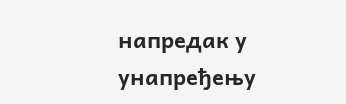напредак у унапређењу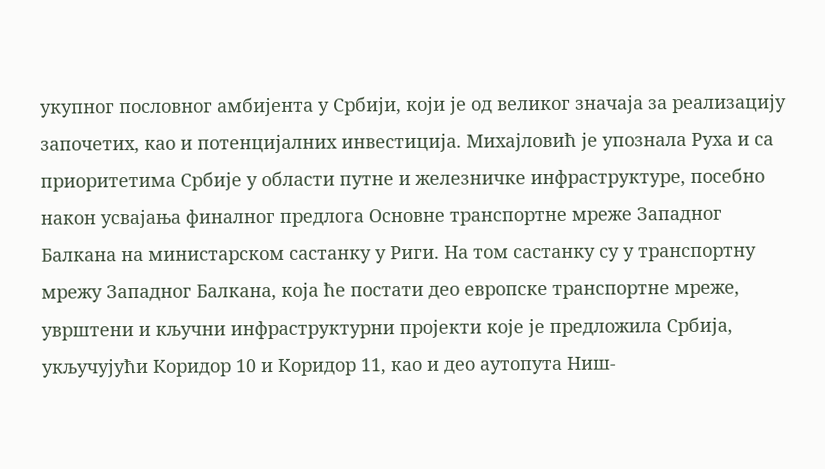укупног пословног амбијента у Србији, који је од великог значаја за реализацију започетих, као и потенцијалних инвестиција. Михајловић је упознала Руха и са приоритетима Србије у области путне и железничке инфраструктуре, посебно након усвајања финалног предлога Основне транспортне мреже Западног Балкана на министарском састанку у Риги. На том састанку су у транспортну мрежу Западног Балкана, која ће постати део европске транспортне мреже, уврштени и кључни инфраструктурни пројекти које је предложила Србија, укључујући Коридор 10 и Коридор 11, као и део аутопута Ниш-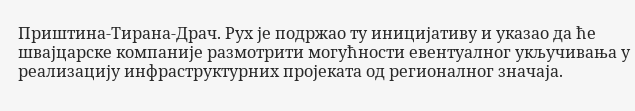Приштина-Тирана-Драч. Рух је подржао ту иницијативу и указао да ће швајцарске компаније размотрити могућности евентуалног укључивања у реализацију инфраструктурних пројеката од регионалног значаја.